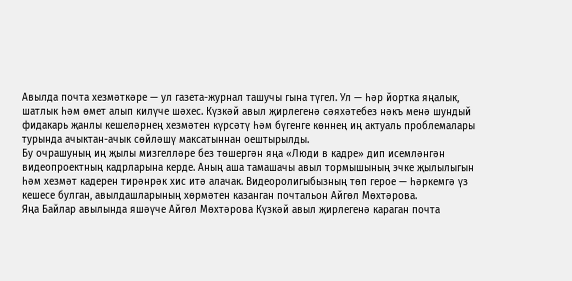Авылда почта хезмәткәре — ул газета-журнал ташучы гына түгел. Ул — һәр йортка яңалык, шатлык һәм өмет алып килүче шәхес. Күзкәй авыл җирлегенә сәяхәтебез нәкъ менә шундый фидакарь җанлы кешеләрнең хезмәтен күрсәтү һәм бүгенге көннең иң актуаль проблемалары турында ачыктан-ачык сөйләшү максатыннан оештырылды.
Бу очрашуның иң җылы мизгелләре без төшергән яңа «Люди в кадре» дип исемләнгән видеопроектның кадрларына керде. Аның аша тамашачы авыл тормышының эчке җылылыгын һәм хезмәт кадерен тирәнрәк хис итә алачак. Видеоролигыбызның төп герое — һәркемгә үз кешесе булган, авылдашларының хөрмәтен казанган почтальон Айгөл Мөхтәрова.
Яңа Байлар авылында яшәүче Айгөл Мөхтәрова Күзкәй авыл җирлегенә караган почта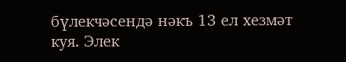бүлекчәсендә нәкъ 13 ел хезмәт куя. Элек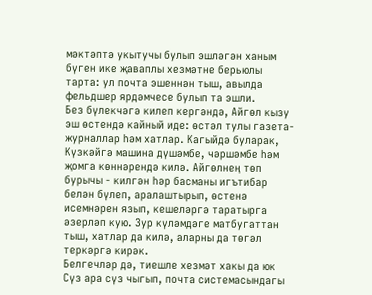мәктәптә укытучы булып эшләгән ханым бүген ике җаваплы хезмәтне берьюлы тарта: ул почта эшеннән тыш, авылда фельдшер ярдәмчесе булып та эшли.
Без бүлекчәгә килеп кергәндә, Айгөл кызу эш өстендә кайный иде: өстәл тулы газета-журналлар һәм хатлар. Кагыйдә буларак, Күзкәйгә машина дүшәмбе, чәршәмбе һәм җомга көннәрендә килә. Айгөлнең төп бурычы - килгән һәр басманы игътибар белән бүлеп, аралаштырып, өстенә исемнәрен язып, кешеләргә таратырга әзерләп кую. Зур күләмдәге матбугаттан тыш, хатлар да килә, аларны да төгәл теркәргә кирәк.
Белгечләр дә, тиешле хезмәт хакы да юк
Сүз ара сүз чыгып, почта системасындагы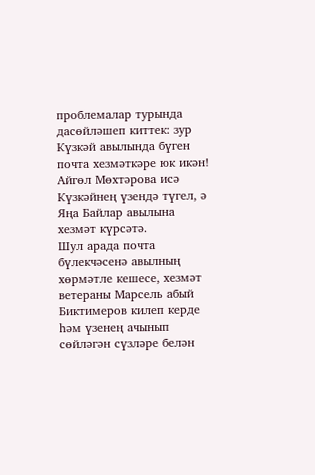проблемалар турында дасөйләшеп киттек: зур Күзкәй авылында бүген почта хезмәткәре юк икән! Айгөл Мөхтәрова исә Күзкәйнең үзендә түгел, ә Яңа Байлар авылына хезмәт күрсәтә.
Шул арада почта бүлекчәсенә авылның хөрмәтле кешесе, хезмәт ветераны Марсель абый Биктимеров килеп керде һәм үзенең ачынып сөйләгән сүзләре белән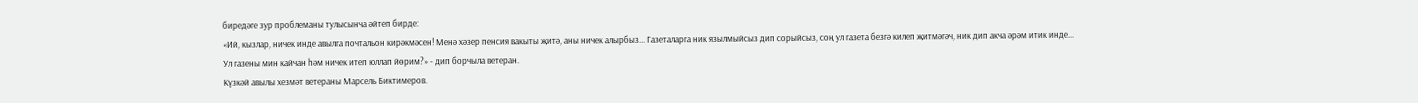биредәге зур проблеманы тулысынча әйтеп бирде:
«Ий, кызлар, ничек инде авылга почтальон кирәкмәсен! Менә хәзер пенсия вакыты җитә, аны ничек алырбыз... Газеталарга ник язылмыйсыз дип сорыйсыз, соң ул газета безгә килеп җитмәгәч, ник дип акча әрәм итик инде... Ул газены мин кайчан һәм ничек итеп юллап йөрим?» - дип борчыла ветеран.
Күзкәй авылы хезмәт ветераны Марсель Биктимеров.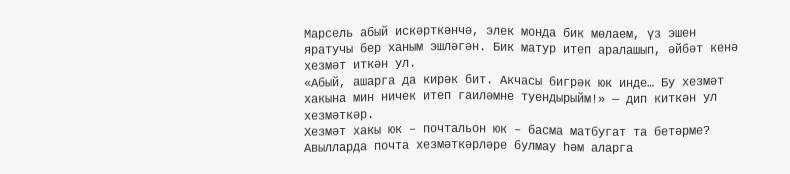Марсель абый искәрткәнчә, элек монда бик мөлаем, үз эшен яратучы бер ханым эшләгән. Бик матур итеп аралашып, әйбәт кенә хезмәт иткән ул.
«Абый, ашарга да кирәк бит. Акчасы бигрәк юк инде… Бу хезмәт хакына мин ничек итеп гаиләмне туендырыйм!» — дип киткән ул хезмәткәр.
Хезмәт хакы юк – почтальон юк – басма матбугат та бетәрме?
Авылларда почта хезмәткәрләре булмау һәм аларга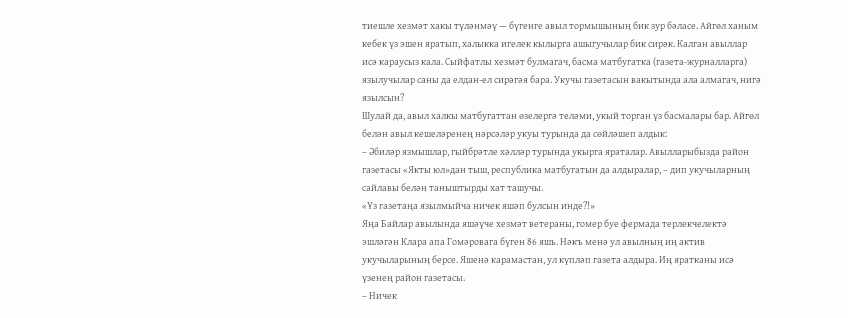тиешле хезмәт хакы түләнмәү — бүгенге авыл тормышының бик зур бәласе. Айгөл ханым кебек үз эшен яратып, халыкка игелек кылырга ашыгучылар бик сирәк. Калган авыллар исә караусыз кала. Сыйфатлы хезмәт булмагач, басма матбугатка (газета-журналларга) язылучылар саны да елдан-ел сирәгәя бара. Укучы газетасын вакытында ала алмагач, нигә язылсын?
Шулай да, авыл халкы матбугаттан өзелергә теләми, укый торган үз басмалары бар. Айгөл белән авыл кешеләренең нәрсәләр укуы турында да сөйләшеп алдык:
– Әбиләр язмышлар, гыйбрәтле хәлләр турында укырга яраталар. Авылларыбызда район газетасы «Якты юл»дан тыш, республика матбугатын да алдыралар, – дип укучыларның сайлавы белән таныштырды хат ташучы.
«Үз газетаңа язылмыйча ничек яшәп булсын инде?!»
Яңа Байлар авылында яшәүче хезмәт ветераны, гомер буе фермада терлекчелектә эшләгән Клара апа Гомәровага бүген 86 яшь. Нәкъ менә ул авылның иң актив укучыларының берсе. Яшенә карамастан, ул күпләп газета алдыра. Иң яратканы исә үзенең район газетасы.
– Ничек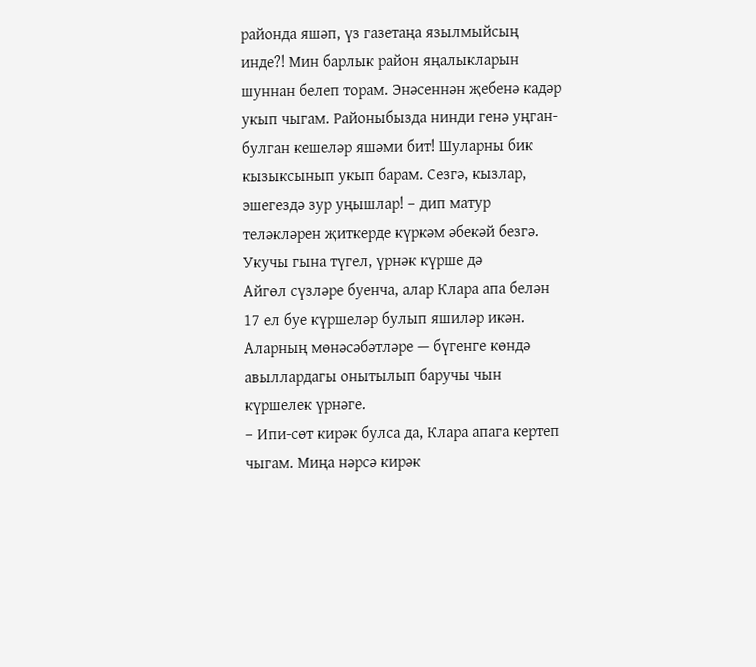районда яшәп, үз газетаңа язылмыйсың инде?! Мин барлык район яңалыкларын шуннан белеп торам. Энәсеннән җебенә кадәр укып чыгам. Районыбызда нинди генә уңган-булган кешеләр яшәми бит! Шуларны бик кызыксынып укып барам. Сезгә, кызлар, эшегездә зур уңышлар! – дип матур теләкләрен җиткерде күркәм әбекәй безгә.
Укучы гына түгел, үрнәк күрше дә
Айгөл сүзләре буенча, алар Клара апа белән 17 ел буе күршеләр булып яшиләр икән. Аларның мөнәсәбәтләре — бүгенге көндә авыллардагы онытылып баручы чын күршелек үрнәге.
– Ипи-сөт кирәк булса да, Клара апага кертеп чыгам. Миңа нәрсә кирәк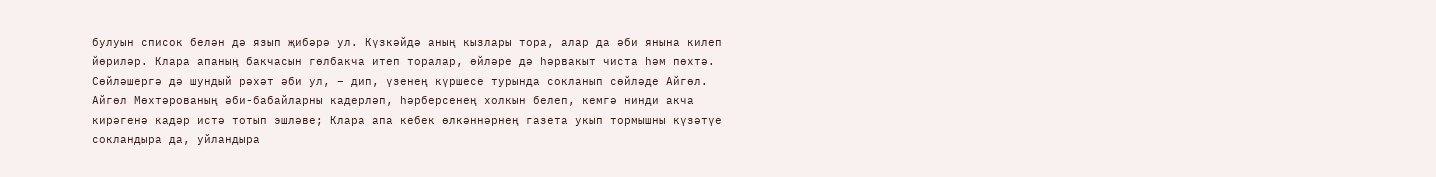булуын список белән дә язып җибәрә ул. Күзкәйдә аның кызлары тора, алар да әби янына килеп йөриләр. Клара апаның бакчасын гөлбакча итеп торалар, өйләре дә һәрвакыт чиста һәм пөхтә. Сөйләшергә дә шундый рәхәт әби ул, – дип, үзенең күршесе турында сокланып сөйләде Айгөл.
Айгөл Мөхтәрованың әби-бабайларны кадерләп, һәрберсенең холкын белеп, кемгә нинди акча кирәгенә кадәр истә тотып эшләве; Клара апа кебек өлкәннәрнең газета укып тормышны күзәтүе сокландыра да, уйландыра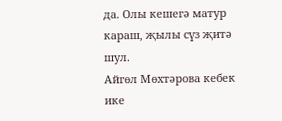да. Олы кешегә матур караш, җылы сүз җитә шул.
Айгөл Мөхтәрова кебек ике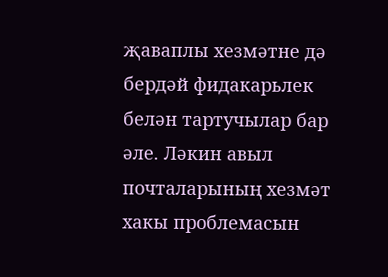җаваплы хезмәтне дә бердәй фидакарьлек белән тартучылар бар әле. Ләкин авыл почталарының хезмәт хакы проблемасын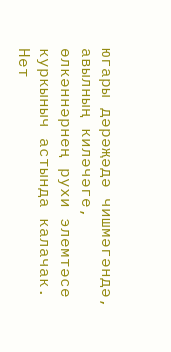югары дәрәҗәдә чишмәгәндә, авылның киләчәге, өлкәннәрнең рухи элемтәсе куркыныч астында калачак.
Нет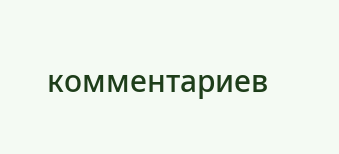комментариев